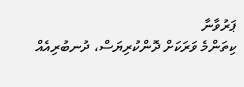ޕަރުވާނާ
ކިތަންމެ ވަރަކަށް ދޮންކުރިޔަސް، ދުނބުރިއެއް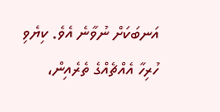އަނބަކަށް ނުވާނެ އެވެ. ކިޔެވި ހުރިހާ އެއްޗެއްގެ ތެރެއިން،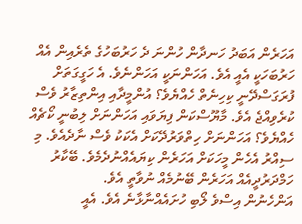އަހަރެން އަބަދު ހަނދާން ހުންނަ ދެ ހަރުބަހުގެ ތެރެއިން އެއް ހަރުބަހަކީ އެއީ އެވެ. އަހަންނަކީ އަހަންނެވެ. އެ ހަގީގަތަށް ފުރަގަސްދޭނީ ކިހިނެތް ހެއްޔެވެ؟ އުންމީދާއި އިންތިޒާރު ވެސް ކުރެވިއްޖެ އެވެ. މާޔޫސްކަން ފިޔަވައި އަހަންނަށް ލިބުނީ ކޯޗެއް ހެއްޔެވެ؟ އަހަންނަށް ހިތްވަރުދޭކަށް އެކަކު ވެސް ނާދެއެވެ. މި ސިއްރު އެހެން މީހަކަށް އަހަރެން ކިޔައެއްނުދެމެވެ. ބޭކާރު ހަމްދަރުދީއެއް އަހަރެން ބޭނުމެއް ނުވާތީ އެވެ.
އަންހެނުން އިސްވެ ލޯބި ހުށައެއްނާޅާނެ އެވެ. އެއީ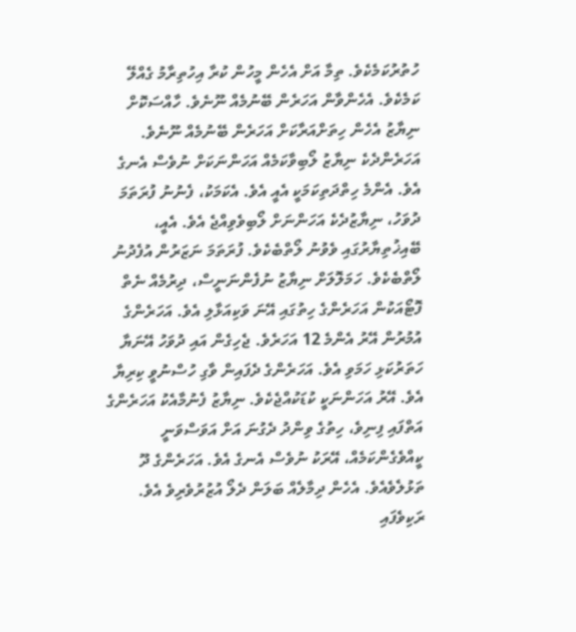ހުތުރުކަމެކެވެ. ތިމާ އަށް އެހެން މީހުން ކުރާ އިހުތިރާމު ގެއްލޭ ކަމެކެވެ. އެހެންވާން އަހަރެން ބޭނުމެއް ނޫނެވެ. ހާއްސަކޮށް ނިޔާޒު އެހެން ހިތަށްއަރާކަށް އަހަރެން ބޭނުމެއް ނޫނެވެ. އަހަރެންދެކެ ނިޔާޒު ލޯބިވާކަމެއް އަހަންނަކަށް ނުވެސް އެނގެ އެވެ. އެންމެ ހިތްދަތިކަމަކީ އެއީ އެވެ. އެކަމަކު، ފެނުނު ފުރަތަމަ ދުވަހު، ނިޔާޒުދެކެ އަހަންނަށް ލޯބިވެވިއްޖެ އެވެ. އެއީ، ބޭއިޚުތިޔާރުގައި ވެވުނު ލޯތްބެކެވެ. ފުރަތަމަ ނަޒަރުން އުފެދުނު ލޯތްބެކެވެ. ހަމަލޮލަށް ނިޔާޒު ނުފެންނަނީސް، ދިރުމެއް ނެތް ފޮޓޯއަކުން އަހަރެންގެ ހިތުގައި އޭނަ ވަކިއަޅާލި އެވެ. އަހަރެންގެ އުމުރުން އޭރު އެންމެ 12 އަހަރެވެ. ޖެހިގެން އައި ދުވަހު އޭނަޔާ ހަތަރުކަޅި ހަމަވި އެވެ. އަހަރެންގެ ދެފައިން ވާގި ހުސްނުވީ ކިރިޔާ އެވެ. އޭރު އަހަންނަކީ ކުޑަކުއްޖެކެވެ. ނިޔާޒު ފެނުމާއެކު އަހަރެންގެ އަތްފައި ފިނިވެ، ހިތުގެ ވިންދު ދެގުނަ އަށް އަވަސްވަނީ ކީއްވެގެންކަމެއް، އޭރަކު ނުވެސް އެނގެ އެވެ. އަހަރެންގެ ދޫ ތަޅުލެވެއެވެ. އެހެން ދިމާލެއް ބަލަން ދެލޯ އުޒުރުވެރިވެ އެވެ. ރަކިވެފައި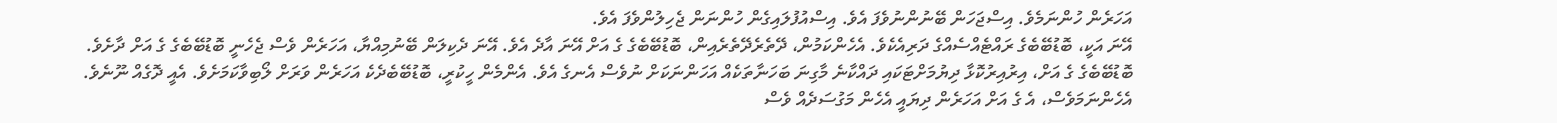އަހަރެން ހުންނަމެވެ. އިސްޖަހަން ބޭނުންނުވެފަ އެވެ. އިސްއުފުލައިގެން ހުންނަން ޖެހިލުންވެފަ އެވެ.
އޭނަ އަކީ، ބޮޑުބޭބެގެ ރައްޓެއްސެއްގެ ދަރިއެކެވެ. އެހެންކަމުން، ދޭތެރެދޭތެރެއިން، ބޮޑުބޭބެގެ ގެ އަށް އޭނަ އާދެ އެވެ. އޭނަ ދެކިލަން ބޭނުމިއްޔާ، އަހަރެން ވެސް ޖެހެނީ ބޮޑުބޭބެގެ ގެ އަށް ދާށެވެ. ބޮޑުބޭބެގެ ގެ އަށް، އިރުއިރުކޮޅާ ދިޔުމަށްޓަކައި ދައްކާނެ މާގިނަ ބަހަނާތަކެއް އަހަންނަކަށް ނުވެސް އެނގެ އެވެ. އެންމެން ހީކުރީ، ބޮޑުބޭބެދެކެ އަހަރެން ވަރަށް ލޯބިވާކަމަށެވެ. އެއީ ދޮގެއް ނޫނެވެ. އެހެންނަމަވެސް، އެ ގެ އަށް އަހަރެން ދިޔައީ އެހެން މަގުސަދެއް ވެސް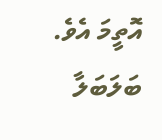އޮތީމަ އެވެ.
ބަލަބަލާ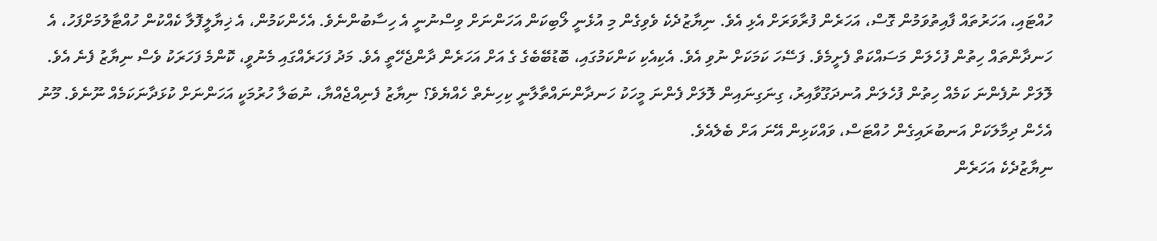ހުއްޓައި، އަހަރުތައް ފާއިތުވަމުން ގޮސް، އަހަރެން ފުރާވަރަށް އެޅި އެވެ. ނިޔާޒުދެކެ ވެވިގެން މި އުޅެނީ ލޯބިކަން އަހަންނަށް ވިސްނުނީ އެ ހިސާބުންނެވެ. އެހެންކަމުން، އެ ޚިޔާލީފޮލާ ކެއްކުން ހުއްޓާލުމަށްފަހު، އެ ހަނދާންތައް ހިތުން ފުހެލަން މަސައްކަތް ފެށީމެވެ. ފަސޭހަ ކަމަކަށް ނުވި އެވެ. އެކިއެކި ކަންކަމުގައި، ބޮޑުބޭބެގެ ގެ އަށް އަހަރެން ދާންޖެހޭތީ އެވެ. މަދު ފަހަރެއްގައި މެނުވީ، ކޮންމެ ފަހަރަކު ވެސް ނިޔާޒު ފެނެ އެވެ. ލޮލަށް ނުފެންނަ ކަމެއް ހިތުން ފުހެލަން އުނދަގޫވާއިރު، ގިނަގިނައިން ލޮލަށް ފެންނަ މީހަކު ހަނދާންނައްތާލާނީ ކިހިނެތް ހެއްޔެވެ؟ ނިޔާޒު ފެނިއްޖެއްޔާ، ނުބަލާ ހުރުމަކީ އަހަންނަށް ކުޅަދާނަކަމެއް ނޫނެވެ. މޫނު އެހެން ދިމާލަކަށް އަނބުރައިގެން ހުއްޓަސް، ވައްކަޅިން އޭނަ އަށް ބެލެއެވެ.
ނިޔާޒުދެކެ އަހަރެން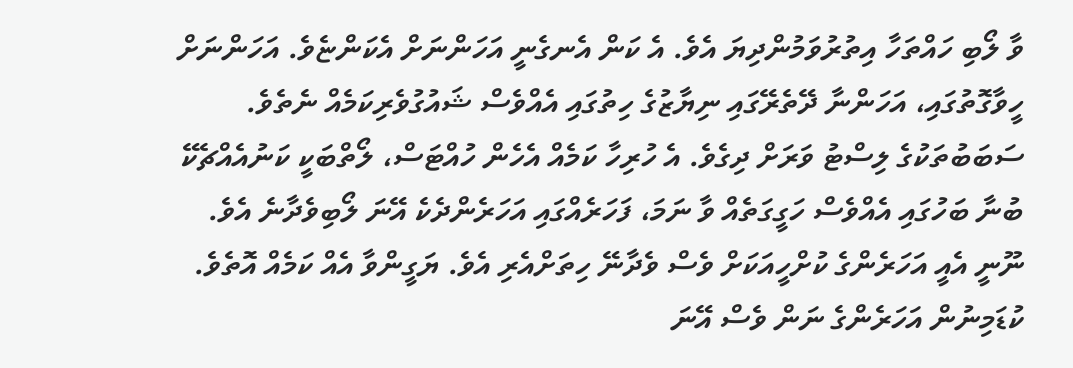ވާ ލޯބި ހައްތަހާ އިތުރުވަމުންދިޔަ އެވެ. އެ ކަން އެނގެނީ އަހަންނަށް އެކަންޏެވެ. އަހަންނަށް ހީވާގޮތުގައި، އަހަންނާ ދޭތެރޭގައި ނިޔާޒުގެ ހިތުގައި އެއްވެސް ޝައުގުވެރިކަމެއް ނެތެވެ. ސަބަބުތަކުގެ ލިސްޓު ވަރަށް ދިގެވެ. އެ ހުރިހާ ކަމެއް އެހެން ހުއްޓަސް، ލޯތްބަކީ ކަނުއެއްޗެކޭ ބުނާ ބަހުގައި އެއްވެސް ހަގީގަތެއް ވާ ނަމަ، ފަހަރެއްގައި އަހަރެންދެކެ އޭނަ ލޯބިވެދާނެ އެވެ. ނޫނީ އެއީ އަހަރެންގެ ކުށްހީއަކަށް ވެސް ވެދާނޭ ހިތަށްއެރި އެވެ. ޔަގީންވާ އެއް ކަމެއް އޮތެވެ. ކުޑަމިނުން އަހަރެންގެ ނަން ވެސް އޭނަ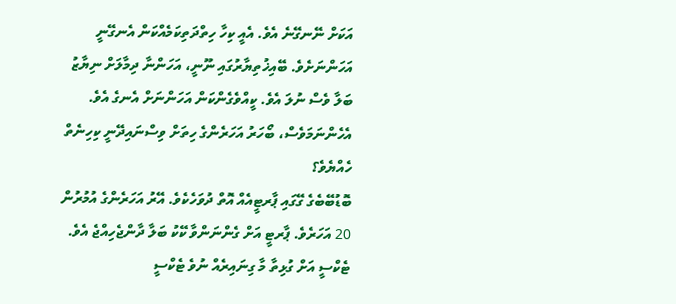އަކަށް ނޭނގޭނެ އެވެ. އެއީ ކިހާ ހިތްދަތިކަމެއްކަން އެނގޭނީ އަހަންނަށެވެ. ބޭއިޚުތިޔާރުގައި ނޫނީ، އަހަންނާ ދިމާލަށް ނިޔާޒު ބަލާ ވެސް ނުލަ އެވެ. ކީއްވެގެންކަން އަހަންނަށް އެނގެ އެވެ. އެހެންނަމަވެސް، ބޯހަރު އަހަރެންގެ ހިތަށް ވިސްނައިދޭނީ ކިހިނެތް ހެއްޔެވެ؟
ބޮޑުބޭބެގެ ގޭގައި ޕާރޓީއެއް އޮތް ދުވަހެކެވެ. އޭރު އަހަރެންގެ އުމުރުން 20 އަހަރެވެ. ޕާރޓީ އަށް ގެންނަންވާ ކޭކު ބަލާ ދާންޖެހިއްޖެ އެވެ. ޓެކްސީ އަށް ގުޅިތާ މާ ގިނައިރެއް ނުވެ ޓެކްސީ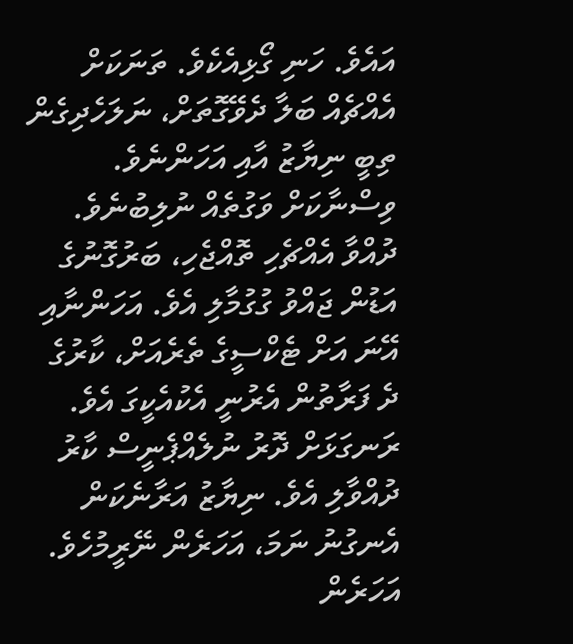އައެވެ. ހަނި ގޯޅިއެކެވެ. ތަނަކަށް އެއްޗެއް ބަލާ ދެވޭގޮތަށް، ނަލަހެދިގެން ތިބީ ނިޔާޒު އާއި އަހަންނެވެ. ވިސްނާކަށް ވަގުތެއް ނުލިބުނެވެ. ދުއްވާ އެއްޗެހި ތޮއްޖެހި، ބަރުގޮނުގެ އަޑުން ޖައްވު ގުގުމާލި އެވެ. އަހަންނާއި އޭނަ އަށް ޓެކްސީގެ ތެރެއަށް، ކާރުގެ ދެ ފަރާތުން އެރުނީ އެކުއެކީގަ އެވެ. ރަނގަޅަށް ދޮރު ނުލެއްޕެނީސް ކާރު ދުއްވާލި އެވެ. ނިޔާޒު އަރާނެކަން އެނގުނު ނަމަ، އަހަރެން ނޭރީމުހެވެ. އަހަރެން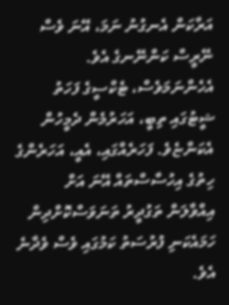އަރާކަން އެނގުނު ނަމަ، އޭނަ ވެސް ނޭރީސް ކަންނޭނގެ އެވެ. އެހެންނަމަވެސް، ޓެކްސީގެ ފަހަތު ޝީޓުގައި ތިބީ، އަހަރުމެން ދެމީހުން އެކަންޏެވެ. ފަހަރެއްގައި، އެއީ، އަހަރެންގެ ހިތުގެ އިހުސާސްތައް އޭނަ އަށް އިއްވާލަން ތަގުދީރު ތަނަވަސްކޮށްދިން ހަމައެކަނި ފުރުސަތު ކަމުގައި ވެސް ވެދާނެ އެވެ.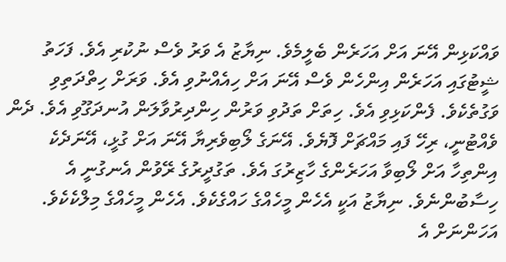ވައްކަޅިން އޭނަ އަށް އަހަރެން ބެލީމެވެ. ނިޔާޒު އެ ވަރު ވެސް ނުކުރި އެވެ. ފަހަތު ޝީޓުގައި އަހަރެން އިންހެން ވެސް އޭނަ އަށް ހިއެއްނުވި އެވެ. ވަރަށް ހިތްދަތިވި ވަގުތެކެވެ. ފެންކަޅިވި އެވެ. ހިތަށް ތަދުވި ވަރުން ހިންދިރުވާލަން އުނދަގޫވި އެވެ. ދެން ވެއްޓުނީ، ރިހޭ ފައި މައްޗަށް ފޮޔެވެ. އޭނަގެ ލޯބިވެރިޔާ އޭނަ އަށް ގުޅީ، އޭނަދެކެ އިންތިހާ އަށް ލޯބިވާ އަހަރެންގެ ހާޒިރުގަ އެވެ. ތަގުދީރުގެ ރޭވުން އެނގުނީ އެ ހިސާބުންނެވެ. ނިޔާޒު އަކީ އެހެން މީހެއްގެ ހައްގެކެވެ. އެހެން މީހެއްގެ މިލްކެކެވެ. އަހަންނަށް އެ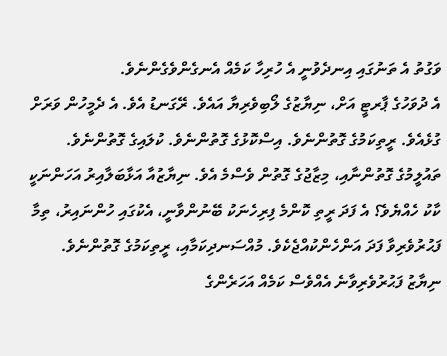ވަގުތު އެ ތަނުގައި އިނދެވުނީ އެ ހުރިހާ ކަމެއް އެނގެންވެގެންނެވެ.
އެ ދުވަހުގެ ޕާރޓީ އަށް، ނިޔާޒުގެ ލޯބިވެރިޔާ އައެވެ. ރޭގަނޑު އެވެ. އެ ދެމީހުން ވަރަށް ގުޅެއެވެ. ރީތިކަމުގެ ގޮތުންނެވެ. އިސްކޮޅުގެ ގޮތުންނެވެ. ކުލައިގެ ގޮތުންނެވެ. ތައުލީމުގެ ގޮތުންނާއި، މިޒާޖުގެ ގޮތުން ވެސްމެ އެވެ. ނިޔާޒުއާ އަޅާބަލާއިރު އަހަންނަކީ ކާކު ހެއްޔެވެ؟ އެ ފަދަ ރީތި ކޮންމެ ފިރިހެނަކު ބޭނުންވާނީ، އެކުގައި ހުންނައިރު، ތިމާ ފަޙުރުވެރިވާ ފަދަ އަންހެންކުއްޖެކެވެ. މުއްސަނދިކަމާއި، ރީތިކަމުގެ ގޮތުންނެވެ. ނިޔާޒު ފަޙުރުވެރިވާނެ އެއްވެސް ކަމެއް އަހަރެންގެ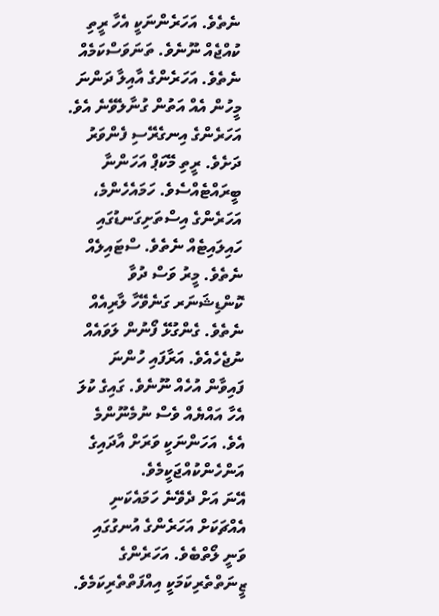ނެތެވެ. އަހަރެންނަކީ އެހާ ރީތި ކުއްޖެއް ނޫނެވެ. ތަނަވަސްކަމެއް ނެތެވެ. އަހަރެންގެ އާއިލާ ދަންނަ މީހުން އެއް އަތުން ގުނާލެވޭނެ އެވެ. އަހަރެންގެ އިނގެރޭސި ފެންވަރު ދަށެވެ. ރީތި މޭކަޕް އަހަންނާ ބީރައްޓެއްސެވެ. ހަމައެހެންމެ، އަހަރެންގެ އިސްތަށިގަނޑުގައި ހައިލައިޓެއް ނެތެވެ. ސްޓައިލެއް ނެތެވެ. މީރު ވަސް ދުވާ ކޮންޑިޝަނަރ ގަނެވޭހާ ލާރިއެއް ނެތެވެ. ގެންގުޅޭ ފޯނުން ލަވައެއް ނުޖެހެއެވެ. އަރާފައި ހުންނަ ފައިވާން އުހެއް ނޫނެވެ. ގައިގެ ކުލަ އެހާ އައްޔެއް ވެސް ނުމެނޫންމެ އެވެ. އަހަންނަކީ ވަރަށް އާދައިގެ އަންހެންކުއްޖަކީމެވެ.
އޭނަ އަށް ދެވޭނެ ހަމައެކަނި އެއްޗަކަށް އަހަރެންގެ އުނގުގައި ވަނީ ލޯތްބެވެ. އަހަރެންގެ ޒީނަތްތެރިކަމަކީ އިއްފަތްތެރިކަމެވެ.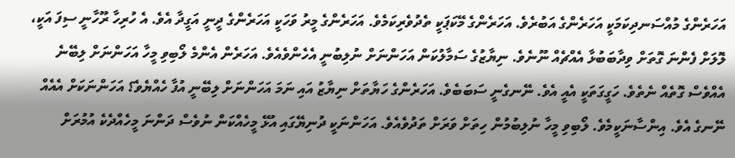އަހަރެންގެ މުއްސަނދިކަމަކީ އަހަރެންގެ އަބުރެވެ. އަހަރެންގެ މޭކަޕަކީ ތެދުވެރިކަމެވެ. އަހަރެންގެ މީރު ވަހަކީ އަހަރެންގެ ދީނީ އަގީދާ އެވެ. އެ ހުރިހާ ރޫހާނީ ސިފަ އަކީ، ލޮލަށް ފެންނަ ގޮތަށް ވިދާބަބުޅާ އެއްޗެއް ނޫނެވެ. ނިޔާޒުގެ ސަމާލުކަން އަހަންނަށް ނުލިބުނީ އެހެންވެއެވެ. އަހަރެން އެންމެ ލޯބިވި މީހާ އަހަންނަށް ލިބޭނެ އެއްވެސް ގޮތެއް ނެތެވެ. ހަގީގަތަކީ އެއީ އެވެ. ނޭނގެނީ ސަބަބެވެ. އަހަރެންގެ ހަޔާތަށް ނިޔާޒު އައި ނަމަ އަހަންނަށް ލިބޭނީ އުފާ ހެއްޔެވެ؟ އަހަންނަކަށް އެއެއް ނޭނގެ އެވެ. އިންސާނަކީމެވެ. ލޯބިވި މީހާ ނުލިބުމުން ހިތަށް ވަރަށް ތަދުވެއެވެ. އަހަންނަކީ ދުނިޔޭގައި އުޅޭ މީހެއްކަން ނުވެސް ދަންނަ މީހެއްދެކެ އުމުރަށް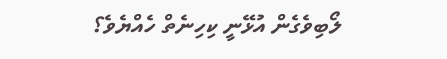ލޯބިވެގެން އުޅޭނީ ކިހިނެތް ހެއްޔެވެ؟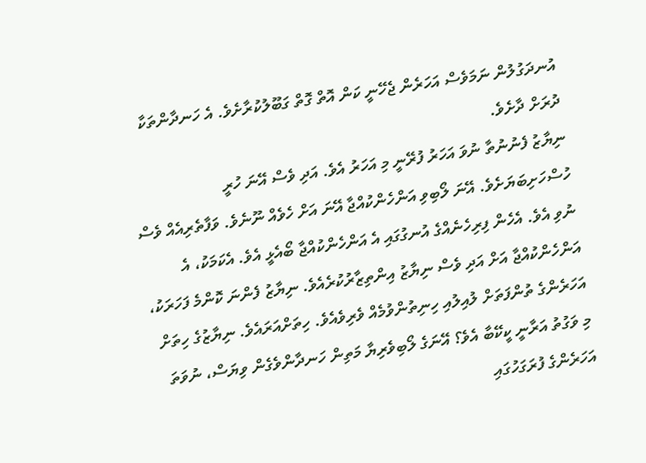އުނދަގުލުން ނަމަވެސް އަހަރެން ޖެހޭނީ ކަން އޮތް ގޮތް ގަބޫލުކުރާށެވެ. އެ ހަނދާންތަކާ ދުރަށް ދާށެވެ.
ނިޔާޒު ފެނުނުތާ ނުވަ އަހަރު ފުރޭނީ މި އަހަރު އެވެ. އަދި ވެސް އޭނަ ހުރީ ހުސްހަށިބަޔަށެވެ. އޭނަ ލޯބިވި އަންހެންކުއްޖާ އޭނަ އަށް ހެވެއް ނޫނެވެ. ވަފާތެރިއެއް ވެސް ނުވި އެވެ. އެހެން ފިރިހެނެއްގެ އުނގުގައި އެ އަންހެންކުއްޖާ ބޯއެޅީ އެވެ. އެކަމަކު، އެ އަންހެންކުއްޖާ އަށް އަދި ވެސް ނިޔާޒު އިންތިޒާރުކުރެއެވެ. ނިޔާޒު ފެންނަ ކޮންމެ ފަހަރަކު، އަހަރެންގެ ތުންފަތަށް ލުއިލުއި ހިނިތުންވުމެއް ވެރިވެއެވެ. ހިތަށްއަރައެވެ. ނިޔާޒުގެ ހިތަށް މި ވަގުތު އަރާނީ ކީކޭބާ އެވެ؟ އޭނަގެ ލޯބިވެރިޔާ މަތިން ހަނދާންވެގެން ވިޔަސް، ނުވަތަ އަހަރެންގެ ފުރަގަހުގައި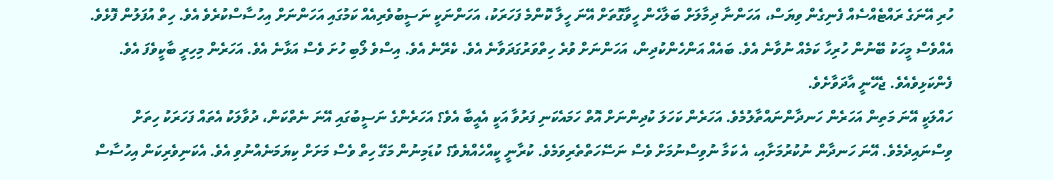ހުރި އޭނަގެ ރައްޓެއްސެއް ފެނިގެން ވިޔަސް، އަހަންނާ ދިމާލަށް ބަލާހެން ހީވާގޮތަށް އޭނަ ހީލާ ކޮންމެ ފަހަރަކު، އަހަންނަކީ ނަސީބުވެރިއެއް ކަމުގައި އަހަންނަށް އިހުސާސްކުރެވެ އެވެ. ހިތް އުފަލުން ފޮޅެވެ. އެއްވެސް މީހަކު ބޭނުން ހުރިހާ ކަމެއް ނުވާނެ އެވެ. ބައެއް އަންހެންކުދިން، އަހަންނަށް ވުރެ ހިތްވަރުގަދަވާނެ އެވެ. ކެރޭނެ އެވެ. އިސްވެ ލޯބި ހުށަ ވެސް އަޅާނެ އެވެ. އަހަރެން މިހިރީ ބާކީވެފަ އެވެ. ފެންކަޅިވެއެވެ. ޖެހޭނީ އާދަވާށެވެ.
ހައްލަކީ އޭނަ މަތިން އަހަރެން ހަނދާންނައްތާލުމެވެ. އަހަރެން ކަހަލަ ކުދިންނަށް އޮތް ހަމައެކަނި ފަރުވާ އަކީ އެއީބާ އެވެ؟ އަހަރެންގެ ނަސީބުގައި އޭނަ ނެތްކަން، ދުވާލަކު އެތައް ފަހަރަކު ހިތަށް ވިސްނައިދެމެވެ. އޭނަ ހަނދާން ނުކުރުމަށާއި، އެ ކަމާ ނުވިސްނުމަށް ވެސް ނަސޭހަތްތެރިވަމެވެ. ކުރާނީ ކީއްހެއްޔެވެ؟ ކުޑަމިނުން މަގޭ ހިތް ވެސް މަށަށް ކިޔަމަނެއްނުވި އެވެ. އެކަނިވެރިކަން އިހުސާސް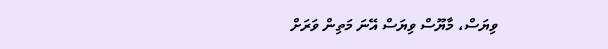ވިޔަސް، މާޔޫސް ވިޔަސް އޭނަ މަތިން ވަރަށް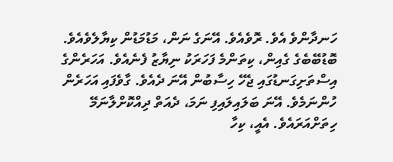ހަނދާންވެ އެވެ. ރޮވެއެވެ. އޭނަގެ ނަން، މަޑުމަޑުން ކިޔާލެވެއެވެ.
ބޮޑުބޭބެގެ ގެއިން، ކިތަންމެ ފަހަރަކު ނިޔާޒު ފެނެއެވެ. އަހަރެންގެ އިސްތަށިގަނޑުގައި ޖެހޭ ހިސާބުން އޭނަ ދެއެވެ. ގާވެފައި އަހަރެން ހުންނަމެވެ. އޭނަ ބަލައިލައިފި ނަމަ، ދެއަތް ދިއްކޮށްލާނަމޭ ހިތަށްއަރައެވެ. އެއީ، ކިހާ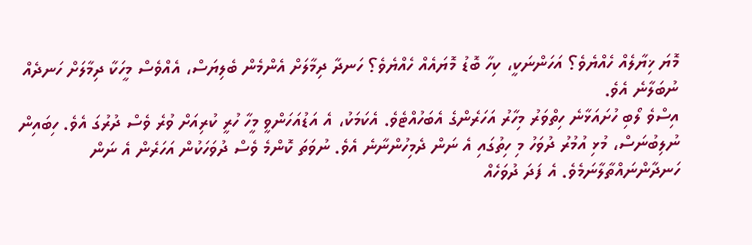މޮޔަ ޚިޔާލެއް ހެއްޔެވެ؟ އަހަންނަކީ، ކިހާ ބޮޑު މޮޔައެއް ހެއްޔެވެ؟ ހަނދާ ދިމާލަށް އެންމެން ބެލިޔަސް، އެއްވެސް މީހަކާ ދިމާލަށް ހަނދެއް ނުބަލާނެ އެވެ.
އިސްވެ ލޯބި ހުށައަޅާނެ ހިތްވަރު މިހާރު އަހަރެންގެ އެބަހުއްޓެވެ. އެކަމަކު، އެ އަޑުއަހަންވީ މީހާ ހުރީ ކުރިއަށް ވުރެ ވެސް ދުރުގަ އެވެ. ހިބައިން ނުލިބުނަސް، މުޅި އުމުރު ދުވަހު މި ހިތުގައި އެ ނަން ދެމިހުންނާނެ އެވެ. ނުވަތަ ކޮންމެ ވެސް ދުވަހަކުން އަހަރެން އެ ނަން ހަނދާންނައްތާލާނަމެވެ. އެ ފަދަ ދުވަހެއް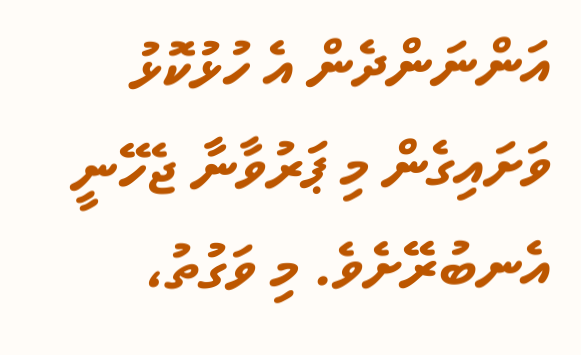އަންނަންދެން އެ ހުޅުކޮޅު ވަށައިގެން މި ޕަރުވާނާ ޖެހޭނީ އެނބުރޭށެވެ. މި ވަގުތު،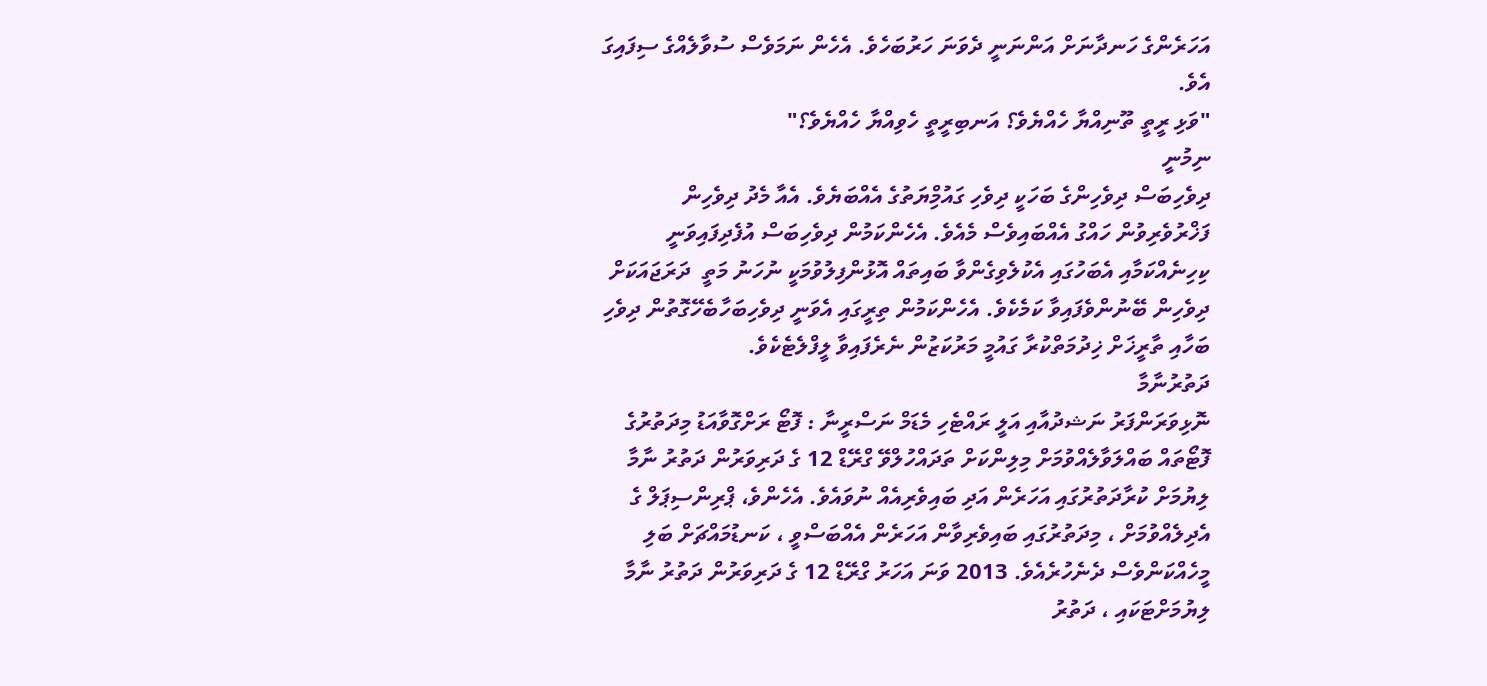އަހަރެންގެ ހަނދާނަށް އަންނަނީ ދެވަނަ ހަރުބަހެވެ. އެހެން ނަމަވެސް ސުވާލެއްގެ ސިފައިގަ އެވެ.
"ވަޅި ރީތީ ތޫނިއްޔާ ހެއްޔެވެ؟ އަނބިރީތީ ހެވިއްޔާ ހެއްޔެވެ؟"
ނިމުނީ
ދިވެހިބަސް ދިވެހިންގެ ބަހަކީ ދިވެހި ގައުމިްޔަތުގެ އެއްބަޔެވެ. އެއާ މެދު ދިވެހިން ފަޚްރުވެރިވުން ހައްގު އެއްބައިވެސް މެއެވެ. އެހެންކަމުން ދިވެހިބަސް އުފެދިފައިވަނީ ކިހިނެއްކަމާއި އެބަހުގައި އެކުލެވިގެންވާ ބައިތައް އޮޅުންފިލުވުމަކީ ނުހަނު މަތީ  ދަރަޖައަކަށް ދިވެހިން ބޭނުންވެފައިވާ ކަމެކެވެ. އެހެންކަމުން ތިރީގައި އެވަނީ ދިވެހިބަހާބެހޭގޮތުން ދިވެހި ބަހާއި ތާރީޚަށް ޚިދުމަތްކުރާ ގައުމީ މަރުކަޒުން ނެރެފައިވާ ލީފްލެޓެކެވެ.
ދަތުރުނާމާ
ނޮޅިވަރަންފަރު ނަޝދުއާއި އަލީ ރައްޓެހި މެޑަމް ނަސްރީނާ : ފޮޓޯ ރަށްގޮވާއަޑު މިދަތުރުގެ ފޮޓޯތައް ބައްލަވާލެއްވުމަށް މިލިންކަށް ތަދައްހުލްވޭ ގްރޭޑް 12 ގެ ދަރިވަރުން ދަތުރު ނާމާ ލިޔުމަށް ކުރާދަތުރުގައި އަހަރެން އަދި ބައިވެރިއެއް ނުވައެވެ. އެހެންވެ، ޕްރިންސިޕަލް ގެ އެދިލެއްވުމަށް ، މިދަތުރުގައި ބައިވެރިވާން އަހަރެން އެއްބަސްވީ ، ކަނޑުމައްޗަށް ބަލި މީހެއްކަންވެސް ދެނެހުރެއެވެ. 2013 ވަނަ އަހަރު ގްރޭޑް 12 ގެ ދަރިވަރުން ދަތުރު ނާމާ ލިޔުމަށްޓަކައި ، ދަތުރު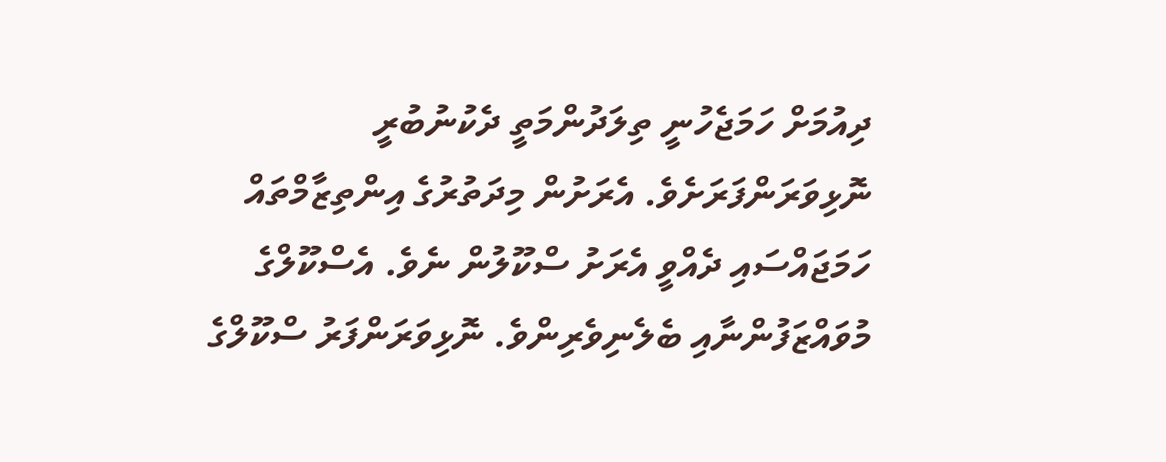ދިއުމަށް ހަމަޖެހުނީ ތިލަދުންމަތީ ދެކުނުބުރީ ނޮޅިވަރަންފަރަށެވެ. އެރަށުން މިދަތުރުގެ އިންތިޒާމްތައް ހަމަޖައްސައި ދެއްވީ އެރަށު ސްކޫލުން ނެވެ. އެސްކޫލްގެ މުވައްޒަފުންނާއި ބެލެނިވެރިންވެ. ނޮޅިވަރަންފަރު ސްކޫލްގެ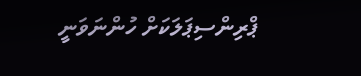ޕްރިންސިޕަލަކަށް ހުންނަވަނީ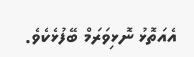އެއަތޮޅު ނޮޅިވަރަމް ބޭފުޅެކެވެ.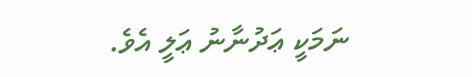ނަމަކީ ޢަދުނާނު ޢަލީ އެވެ.